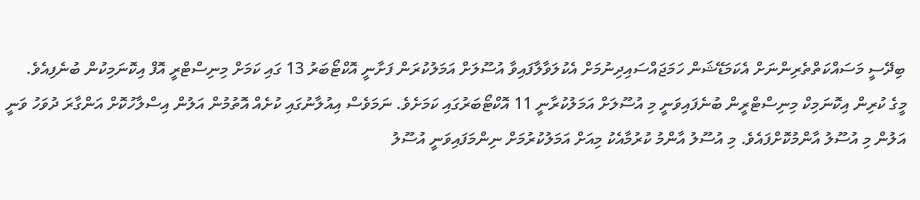ބިދޭސީ މަސައްކަތްތެރިންނަށް އެކަމަޑޭޝަން ހަމަޖައްސައިދިނުމަށް އެކުލަވާލާފައިވާ އުސޫލަށް އަމަލުކުރަން ފަށާނީ އޮކްޓޯބަރު 13 ގައި ކަމަށް މިނިސްޓްރީ އޮފް އިކޮނަމިކުން ބުނެފިއެވެ.
މީގެ ކުރިން އިކޮނަމިކް މިނިސްޓްރީން ބުނެފައިވަނީ މި އުސޫލަށް އަމަލުކުރާނީ 11 އޮކްޓޯބަރުގައި ކަމަށެވެ. ނަމަވެސް އިއުލާނުގައި ކުށެއް އޮތުމުން އަލުން އިސްލާހުކޮށް އަންގާރަ ދުވަހު ވަނީ އަލުން މި އުސޫލު އާންމުކޮށްފައެވެ. މި އުސޫލު އާންމު ކުރުމާއެކު މިއަށް އަމަލުކުރުމަށް ނިންމަފައިވަނީ އުސޫލު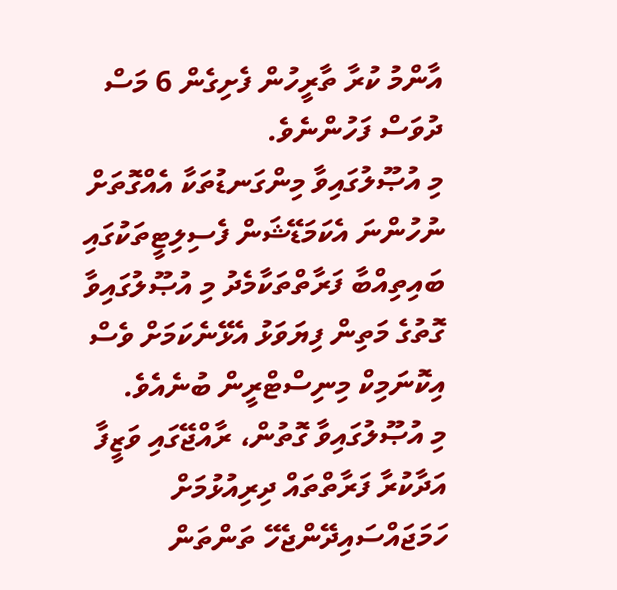އާންމު ކުރާ ތާރީހުން ފެށިގެން 6 މަސް ދުވަސް ފަހުންނެވެ.
މި އުޞޫލުގައިވާ މިންގަނޑުތަކާ އެއްގޮތަށް ނުހުންނަ އެކަމަޑޭޝަން ފެސިލިޓީތަކުގައި ބައިތިއްބާ ފަރާތްތަކާމެދު މި އުޞޫލުގައިވާ ގޮތުގެ މަތިން ފިޔަވަޅު އެޅޭނެކަމަށް ވެސް އިކޮނަމިކް މިނިސްޓްރީން ބުނެއެވެ.
މި އުޞޫލުގައިވާ ގޮތުން، ރާއްޖޭގައި ވަޒީފާ އަދާކުރާ ފަރާތްތައް ދިރިއުޅުމަށް ހަމަޖައްސައިދޭންޖެހޭ ތަންތަން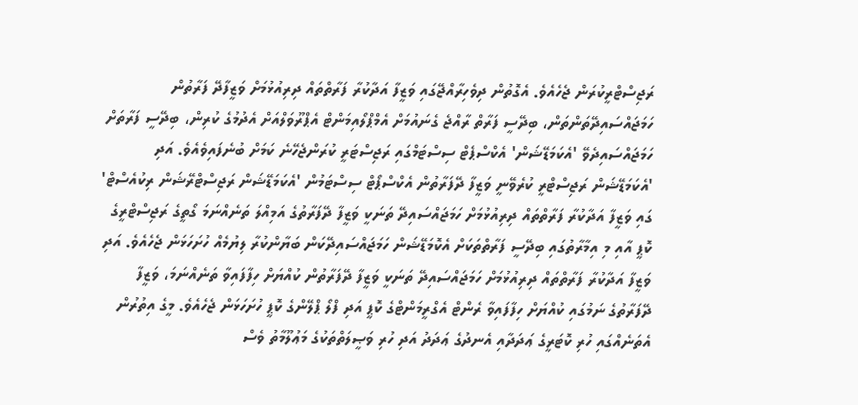ރަޖިސްޓްރީކުރަން ޖެހެއެވެ. އެގޮތުން ދިވެހިރާއްޖޭގައި ވަޒީފާ އަދާކުރާ ފަރާތްތައް ދިރިއުޅުމަށް ވަޒީފާދޭ ފަރާތުން ހަމަޖައްސައިދޭތަންތަން، ބިދޭސީ ފަރާތް ރާއްޖެ ގެނައުމަށް އެމްޕްލޯއިމަންޓް އެޕްރޫވަލްއަށް އެދުމުގެ ކުރިން، ބިދޭސީ ފަރާތަށް ހަމަޖައްސައިދެވޭ 'އެކަމަޑޭޝަން' އެކްސްޕެޓް ސިސްޓަމްގައި ރަޖިސްޓަރީ ކުރަންޖެހޭނެ ކަމަށް ބުނެފައިވެއެވެ. އަދި 'އެކަމަޑޭޝަން ރަޖިސްޓްރީ ކުރެވޭނީ ވަޒީފާ ދޭފަރާތުން އެކްސްޕޯޓް ސިސްޓަމުން 'އެކަމަޑޭޝަން ރަޖިސްޓްރޭޝަން ރިކުއެސްޓް' ގައި ވަޒީފާ އަދާކުރާ ފަރާތްތައް ދިރިއުޅުމަށް ހަމަޖައްސައިދޭ ތަނަކީ ވަޒީފާ ދޭފަރާތުގެ އަމިއްލަ ތަނެއްނަމަ ގޯތީގެ ރަޖިސްޓްރީގެ ކޮޕީ އާއި މި އިމާރާތުގައި ބިދޭސީ ފަރާތްތަކަށް އެކޮމަޑޭޝަން ހަމަޖައްސައިދޭކަން ބަޔާންކުރާ ލިޔުމެއް ހުށަހަޅަން ޖެހެއެވެ. އަދި ވަޒީފާ އަދާކުރާ ފަރާތްތައް ދިރިއުޅުމަށް ހަމަޖައްސައިދޭ ތަނަކީ ވަޒީފާ ދޭފަރާތުން ކުއްޔަށް ހިފާފައިވާ ތަނެއްނަމަ، ވަޒީފާ ދޭފަރާތުގެ ނަމުގައި ކުއްޔަށް ހިފާފައިވާ ރެންޓް އެގްރީމަންޓްގެ ކޮޕީ އަދި ފްލޯ ޕްލޭންގެ ކޮޕީ ހުށަހަޅަން ޖެހެއެވެ. މީގެ އިތުރުން އެތަނެއްގައި ހުރި ކޮޓަރީގެ ޢަދަދާއި އެނދުގެ ޢަދަދު އަދި ހުރި ވަޞީލަތްތަކުގެ މަޢުލޫމާތު ވެސް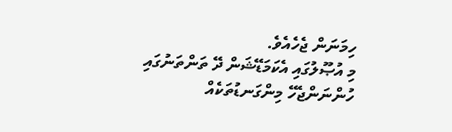ހިމަނަން ޖެހެއެވެ.
މި އުޞޫލުގައި އެކަމަޑޭޝަން ދޭ ތަންތަނުގައި ހުންނަންޖެހޭ މިންގަނޑުތަކެއް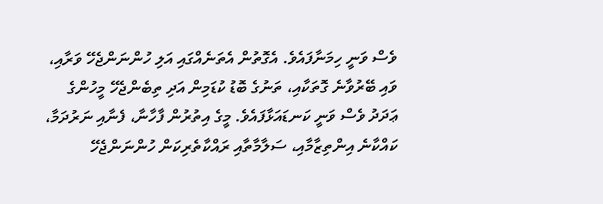ވެސް ވަނީ ހިމަނާފައެވެ. އެގޮތުން އެތަނެއްގައި އަލި ހުންނަންޖެހޭ ވަރާއި، ވައި ބޭރުވާނެ ގޮތަކާއި، ތަނުގެ ބޮޑު ކުޑަމިން އަދި ތިބެންޖެހޭ މީހުންގެ ޢަދަދު ވެސް ވަނީ ކަނޑައަޅާފައެވެ. މީގެ އިތުރުން ފާހާނާ، ފެނާއި ނަރުދަމާ، ކައްކާނެ އިންތިޒާމާއި، ސަލާމާތާއި ރައްކާތެރިކަން ހުންނަންޖެހޭ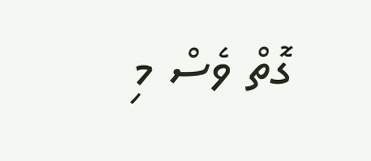ގޮތް ވެސް މި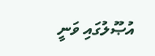އުޞޫލުގައި ވަނީ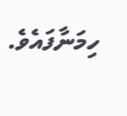ހިމަނާފައެވެ.